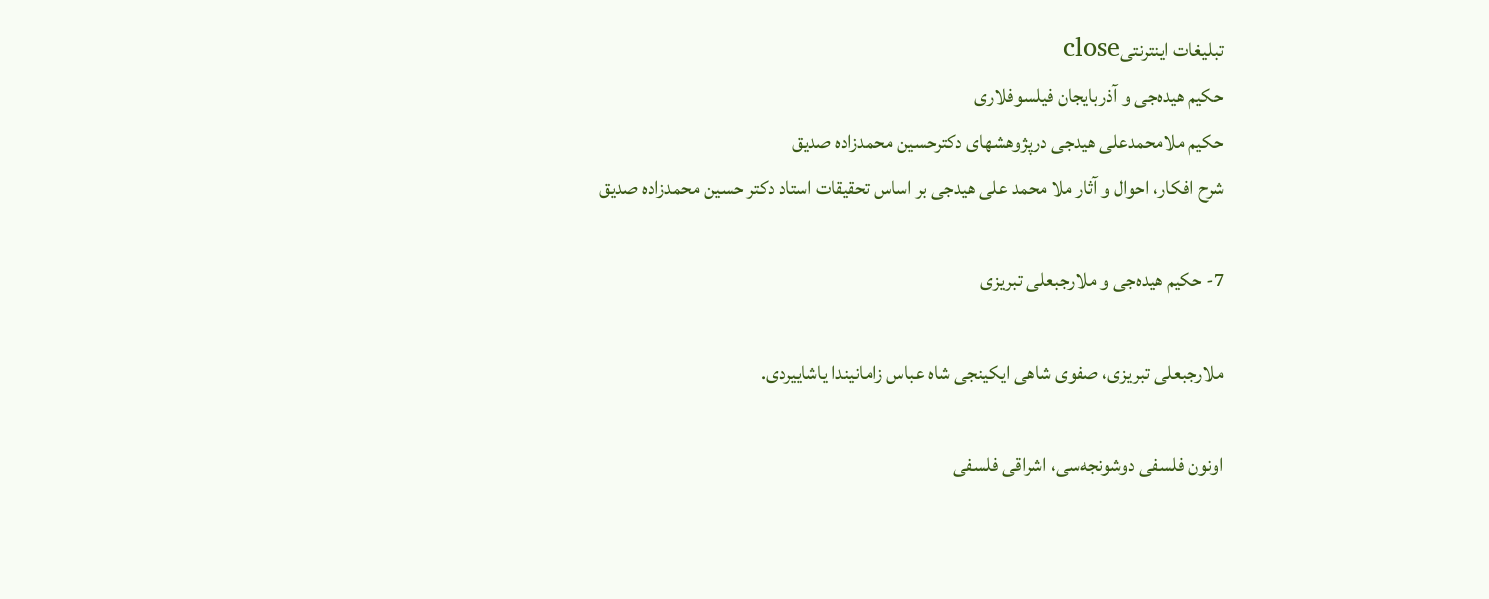تبلیغات اینترنتیclose
حکیم هیده‌جی و آذربایجان فیلسوفلاری
حکیم ملامحمدعلی هیدجی درپژوهشهای دکترحسین محمدزاده صدیق
شرح افکار، احوال و آثار ملا محمد علی هیدجی بر اساس تحقیقات استاد دکتر حسین محمدزاده صدیق

7- حكیم هیده‌جی و ملارجبعلی تبریزی

ملارجبعلی تبریزی، صفوی شاهی ایكینجی شاه عباس زامانیندا یاشاییردی.

اونون فلسفی دوشونجه‌سی، اشراقی فلسفی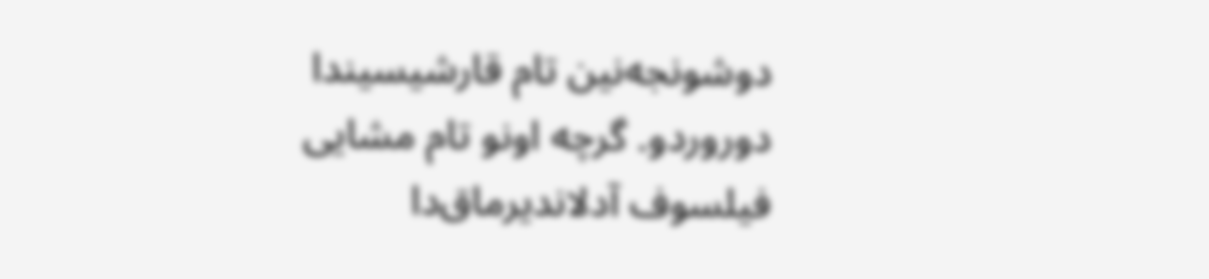دوشونجه‌نین تام قارشیسیندا دوروردو. گرچه اونو تام مشایی فیلسوف آدلاندیرماق‌دا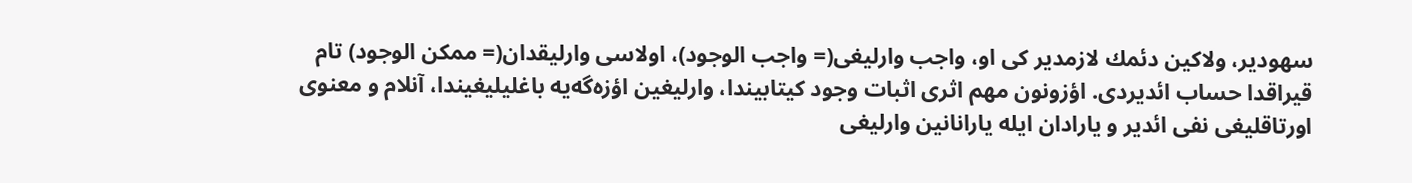سهودیر، ولاكین دئمك لازمدیر كی او، واجب وارلیغی(= واجب الوجود)، اولاسی وارلیقدان(= ممکن الوجود) تام قیراقدا حساب ائدیردی. اؤزونون مهم اثری اثبات وجود كیتابیندا، وارلیغین اؤزه‌‌گه‌یه باغلیلیغیندا، آنلام و معنوی اورتاقلیغی نفی ائدیر و یارادان ایله یارانانین وارلیغی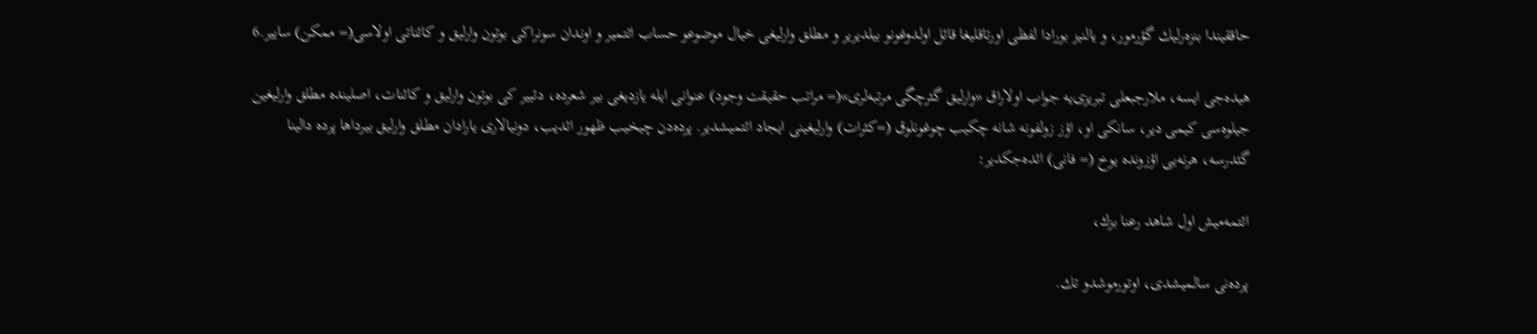حاققیندا بنزه‌رلیك گؤرمور، و یالنیز بورادا لفظی اورتاقلیغا قائل اولدوغونو بیلدیریر و مطلق وارلیغی خیال موضوعو حساب ائتمیر و اوندان سونراكی بوتون وارلیق و كائناتی اولاسی(= ممکن) ساییر.6

هیده‌جی ایسه، ملارجبعلی تبریزی‌یه جواب اولاراق «وارلیق گئرچگی مرتبه‌لری»(= مراتب حقیقت وجود) عنوانی ایله یازدیغی بیر شعرده، دئییر كی بوتون وارلیق و كائنات، اصلینده مطلق وارلیغین جیلوه‌سی كیمی دیر، سانكی او، اؤز زولفونه شانه چكیب چوغونلوق (=كثرات) وارلیغینی ایجاد ائتمیشدیر. پرده‌دن چیخیب ظهور ائدیب، دونیالاری یارادان مطلق وارلیق بیرداها پرده دالینا گئدرسه، هرنه‌یی اؤزونده یوخ (= فانی) ائده‌جكدیر:

ائتمه‌میش اول شاهد رعنا بزك،

پرده‌نی سالمیشدی، اوتورموشدو تك.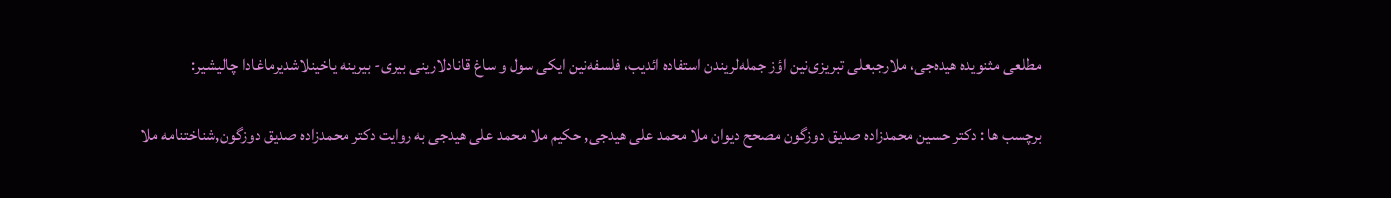مطلعی مثنویده هیده‌جی، ملارجبعلی تبریزی‌نین اؤز جمله‌لریندن استفاده ائدیب، فلسفه‌نین ایكی سول و ساغ قانادلارینی بیری- بیرینه یاخینلاشدیرماغادا چالیشیر:

برچسب ها : دکتر حسین محمدزاده صدیق دوزگون مصحح دیوان ملا محمد علی هیدجی, حکیم ملا محمد علی هیدجی به روایت دکتر محمدزاده صدیق دوزگون,شناختنامه ملا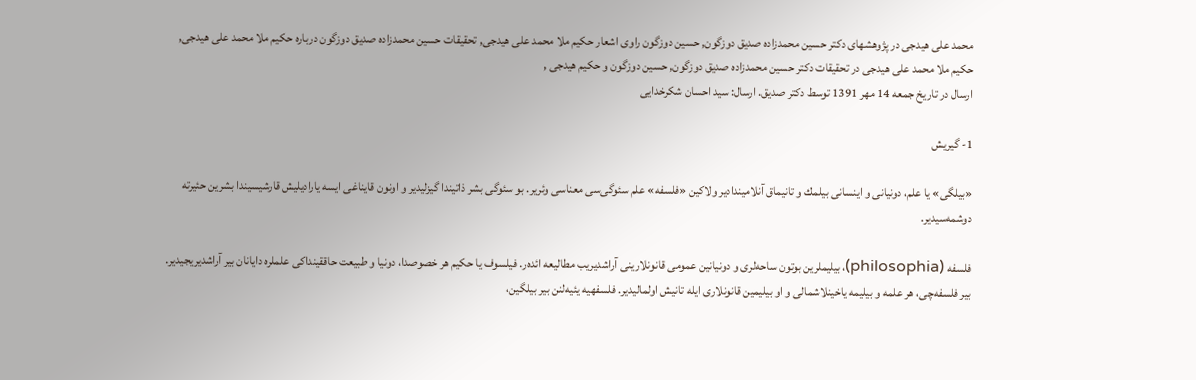محمد علی هیدجی در پژوهشهای دکتر حسین محمدزاده صدیق دوزگون, حسین دوزگون راوی اشعار حکیم ملا محمد علی هیدجی, تحقیقات حسین محمدزاده صدیق دوزگون درباره حکیم ملا محمد علی هیدجی, حکیم ملا محمد علی هیدجی در تحقیقات دکتر حسین محمدزاده صدیق دوزگون, حسین دوزگون و حکیم هیدجی ,
ارسال در تاريخ جمعه 14 مهر 1391 توسط دکتر صدیق. ارسال: سید احسان شکرخدایی

1- گیریش

«بیلگی» یا علم، دونیانی و اینسانی بیلمك و تانیماق آنلامیندادیر ولاكین «فلسفه» علم سئوگی‌سی معناسی وئریر. بو سئوگی بشر ذاتیندا گیزلیدیر و اونون قایناغی ایسه یارادیلیش قارشیسیندا بشرین حئیرته دوشمه‌سیدیر.

فلسفه (philosophia)، بیلیملرین بوتون ساحه‌لری و دونیانین عمومی قانونلارینی آراشدیریب مطالیعه ائده‌ر. فیلسوف یا حكیم هر خصوصدا، دونیا و طبیعت حاققینداكی علملره دایانان بیر آراشدیریجیدیر. بیر فلسفه‌چی، هر علمه و بیلیمه یاخینلاشمالی و او بیلیمین قانونلاری ایله تانیش اولمالیدیر. فلسفهیه یئیه‌لنن بیر بیلگین،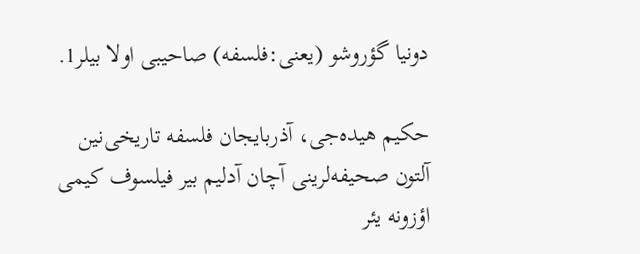دونیا گؤروشو (یعنی:فلسفه) صاحیبی اولا بیلر1.

حكیم هیده‌جی، آذربایجان فلسفه تاریخی‌نین آلتون صحیفه‌لرینی آچان آدلیم بیر فیلسوف كیمی اؤزونه یئر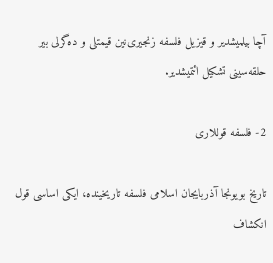آچا بیلمیشدیر و قیزیل فلسفه زنجیری‌نین قیمتلی و ده‌گرلی بیر حلقه‌سینی تشكیل ائتمیشدیر.

2- فلسفه قوللاری

تاریخ بویونجا آذربایجان اسلامی فلسفه تاریخینده، ایكی اساسی قول انكشاف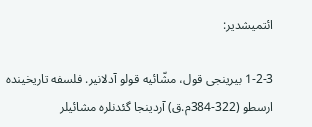ائتمیشدیر:

1-2-3 بیرینجی قول، مشّائیه قولو آدلانیر. فلسفه تاریخینده ارسطو (322-384م.ق) آردینجا گئدنلره مشائیلر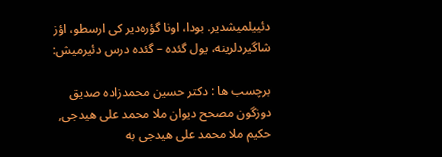دئییلمیشدیر. بودا، اونا گؤره‌دیر کی ارسطو، اؤز شاگیردلرینه، یول گئده – گئده درس دئیرمیش:

برچسب ها : دکتر حسین محمدزاده صدیق دوزگون مصحح دیوان ملا محمد علی هیدجی, حکیم ملا محمد علی هیدجی به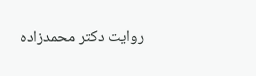روایت دکتر محمدزاده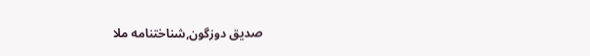صدیق دوزگون,شناختنامه ملا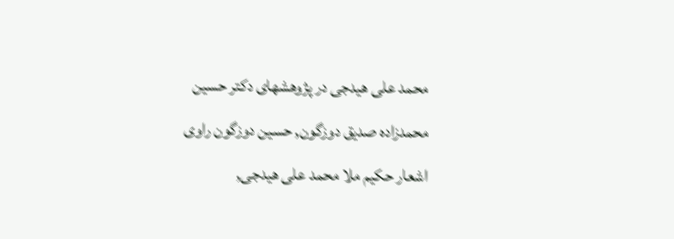محمد علی هیدجی در پژوهشهای دکتر حسین محمدزاده صدیق دوزگون, حسین دوزگون راوی اشعار حکیم ملا محمد علی هیدجی,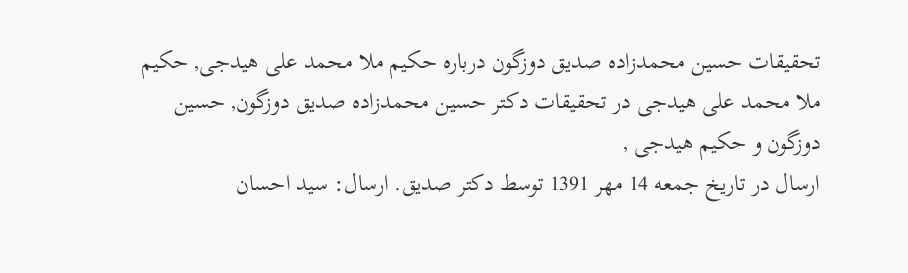تحقیقات حسین محمدزاده صدیق دوزگون درباره حکیم ملا محمد علی هیدجی, حکیم ملا محمد علی هیدجی در تحقیقات دکتر حسین محمدزاده صدیق دوزگون, حسین دوزگون و حکیم هیدجی ,
ارسال در تاريخ جمعه 14 مهر 1391 توسط دکتر صدیق. ارسال: سید احسان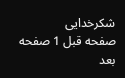شکرخدایی
صفحه قبل 1 صفحه بعد